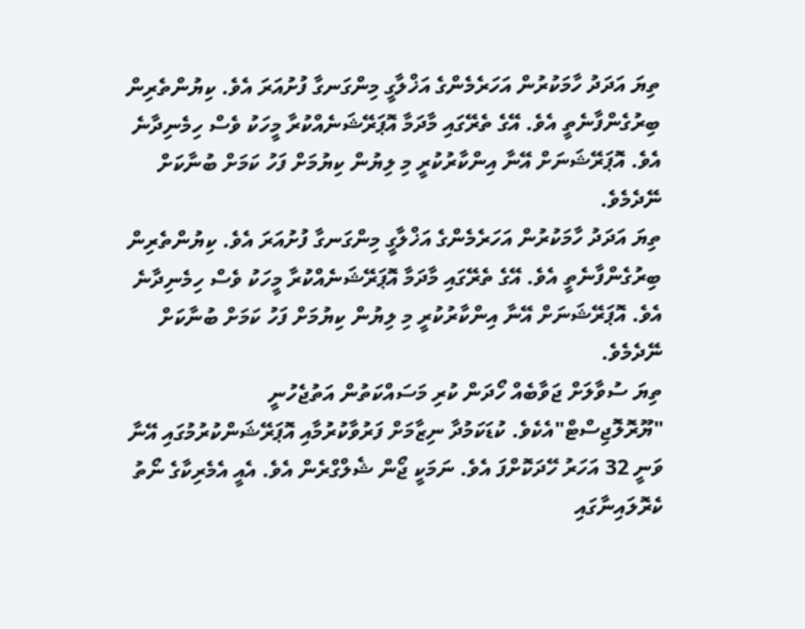ތިޔަ އަދަދު ހާމަކުރުން އަހަރެމެންގެ އަޚްލާގީ މިންގަނގާ ފުށުއަރަ އެވެ. ކިޔުންތެރިން ބިރުގެންފާނެތީ އެވެ. އޭގެ ތެރޭގައި މާދަމާ އޮޕަރޭޝަނެއްކުރާ މީހަކު ވެސް ހިމެނިދާނެ އެވެ. އޮޕަރޭޝަނަށް އޭނާ އިންކާރުކުރީ މި ލިޔުން ކިޔުމަށް ފަހު ކަމަށް ބުނާކަށް ނޭދެމެވެ.
ތިޔަ އަދަދު ހާމަކުރުން އަހަރެމެންގެ އަޚްލާގީ މިންގަނގާ ފުށުއަރަ އެވެ. ކިޔުންތެރިން ބިރުގެންފާނެތީ އެވެ. އޭގެ ތެރޭގައި މާދަމާ އޮޕަރޭޝަނެއްކުރާ މީހަކު ވެސް ހިމެނިދާނެ އެވެ. އޮޕަރޭޝަނަށް އޭނާ އިންކާރުކުރީ މި ލިޔުން ކިޔުމަށް ފަހު ކަމަށް ބުނާކަށް ނޭދެމެވެ.
ތިޔަ ސުވާލަށް ޖަވާބެއް ހޯދަން ކުރި މަސައްކަތުން އަތުޖެހުނީ "ޔޫރޮލޮޖިސްޓް"އެކެވެ. ކުޑަކަމުދާ ނިޒާމަށް ފަރުވާކުރުމާއި އޮޕަރޭޝަންކުރުމުގައި އޭނާ ވަނީ 32 އަހަރު ހޭދަކޮށްފަ އެވެ. ނަމަކީ ޖޯން ޝެލްގްރެން އެވެ. އެއީ އެމެރިކާގެ ނޯތު ކެރޮލައިނާގައި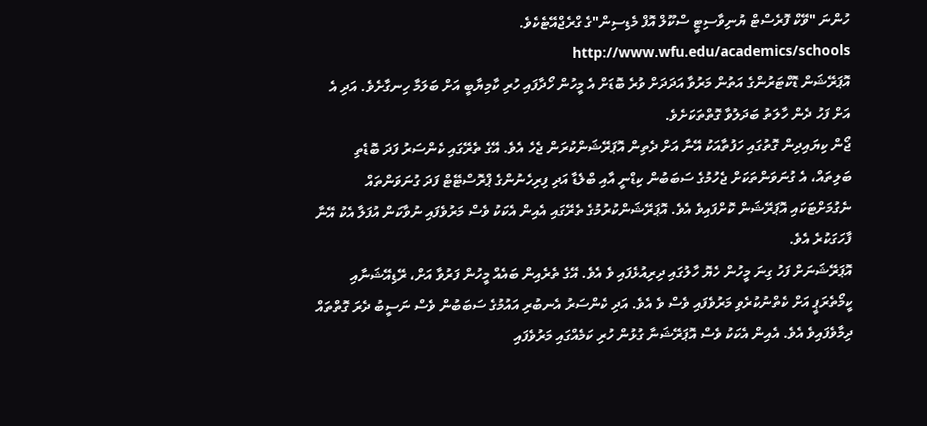ހުންނަ "ވޭކް ފޮރެސްޓް ޔުނިވާސިޓީ ސްކޫލް އޮފް މެޑިސިން"ގެ ގްރެޖްއޭޓެކެވެ. http://www.wfu.edu/academics/schools
އޮޕަރޭޝަން ޑޮކްޓަރުންގެ އަތުން މަރުވާ އަދަދަށް ވުރެ ބޮޑަށް އެ މީހުން ހޯދާފައި ހުރި ކާމިޔާބީ އަށް ބަލަމާ ހިނގާށެވެ. އަދި އެ އަށް ފަހު ދެން ހާލަތު ބަދަލުވާ ގޮތްތަކަށެވެ.
ޖޯން ކިޔައިދިން ގޮތުގައި ހަފުތާއަކު އޭނާ އަށް ދެތިން އޮޕަރޭޝަންކުރަން ޖެހެ އެވެ. އޭގެ ތެރޭގައި ކެންސަރު ފަދަ ބޮޑެތި ބަލިތައް، އެ ގުނަވަންތަކަށް ޖެހުމުގެ ސަބަބުން ކިޑްނީ އާއި ބްލެޑާ އަދި ފިރިހެނުންގެ ޕްރޮސްޓޭޓް ފަދަ ގުނަވަންތައް ނެގުމަށްޓަކައި އޮޕަރޭޝަން ކޮށްފައިވެ އެވެ. އޮޕަރޭޝަންކުރުމުގެ ތެރޭގައި އެއިން އެކަކު ވެސް މަރުވެފައި ނުވާކަން އުފަލާ އެކު އޭނާ ފާހަގަކުރެ އެވެ.
އޮޕަރޭޝަނަށް ފަހު ގިނަ މީހުން ހެޔޮ ހާލުގައި ދިރިއުޅެފައި ވެ އެވެ. އޭގެ ތެރެއިން ބައެއް މީހުން ފަރުވާ އަށް، ރޭޑިއޭޝަނާއި ކީމޯތެރަޕީ އަށް ކެތްނުކުރެވި މަރުވެފައި ވެސް ވެ އެވެ. އަދި ކެންސަރު އެނބުރި އައުމުގެ ސަބަބުން ވެސް ނަސީބު ދެރަ ގޮތްތައް ދިމާވެފައިވެ އެވެ. އެއިން އެކަކު ވެސް އޮޕަރޭޝަނާ ގުޅުން ހުރި ކަމެއްގައި މަރުވެފައި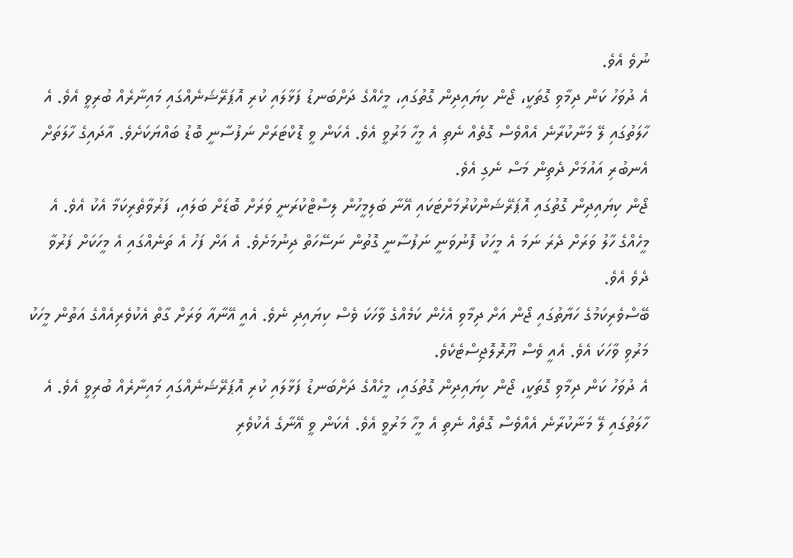ނުވެ އެވެ.
އެ ދުވަހު ކަން ދިމާވި ގޮތަކީ، ޖޯން ކިޔައިދިން ގޮތުގައި، މީހެއްގެ ދަށްބަނޑު ފަޅާލައި ކުރި އޮޕަރޭޝަނެއްގައި މައިނާރެއް ބުރިވީ އެވެ. އެ ހާލަތުގައި ލޭ މަނާކުރާނެ އެއްވެސް ގޮތެއް ނެތި އެ މީހާ މަރުވީ އެވެ. އެކަން ވީ ޑޮކްޓަރަށް ނަފުސާނީ ބޮޑު ބައްޔަކަށެވެ. އާދައިގެ ހާލަތަށް އެނބުރި އައުމަށް ދެތިން މަސް ނެގި އެވެ.
ޖޯން ކިޔައިދިން ގޮތުގައި އޮޕަރޭޝަންކުރުމަށްޓަކައި އޭނާ ބަލިމީހުން ލިސްޓްކުރަނީ ވަރަށް ބޮޑަށް ބަލައި، ފަރުވާތެރިކަމާ އެކު އެވެ. އެ މީހެއްގެ ހާލު ވަރަށް ދެރަ ނަމަ އެ މީހަކު ފޮނުވަނީ ނަފުސާނީ ގޮތުން ނަސޭހަތް ދިނުމަށެވެ. އެ އަށް ފަހު އެ ތަނެއްގައި އެ މީހަކަށް ފަރުވާ ދެވެ އެވެ.
ބޭސްވެރިކަމުގެ ހަޔާތުގައި ޖޯން އަށް ދިމާވި އެހެން ކަމެއްގެ ވާހަކަ ވެސް ކިޔައިދި ނެވެ. އެއީ އޭނާއާ ވަރަށް ގާތް އެކުވެރިއެއްގެ އަތުން މީހަކު މަރުވި ވާހަކަ އެވެ. އެއީ ވެސް ޔޫރޮލޮޖިސްޓެކެވެ.
އެ ދުވަހު ކަން ދިމާވި ގޮތަކީ، ޖޯން ކިޔައިދިން ގޮތުގައި، މީހެއްގެ ދަށްބަނޑު ފަޅާލައި ކުރި އޮޕަރޭޝަނެއްގައި މައިނާރެއް ބުރިވީ އެވެ. އެ ހާލަތުގައި ލޭ މަނާކުރާނެ އެއްވެސް ގޮތެއް ނެތި އެ މީހާ މަރުވީ އެވެ. އެކަން ވީ އޭނާގެ އެކުވެރި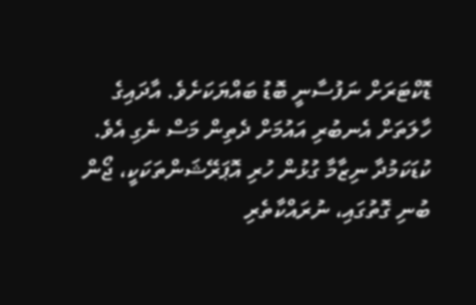ޑޮކްޓަރަށް ނަފުސާނީ ބޮޑު ބައްޔަކަށެވެ. އާދައިގެ ހާލަތަށް އެނބުރި އައުމަށް ދެތިން މަސް ނެގި އެވެ.
ކުޑަކަމުދާ ނިޒާމާ ގުޅުން ހުރި އޮޕަރޭޝަންތަކަކީ، ޖޯން ބުނި ގޮތުގައި، ނުރައްކާތެރި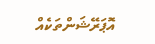އޮޕަރޭޝަންތަކެއް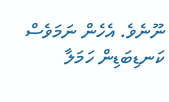ނޫނެވެ. އެހެން ނަމަވެސް ކަނޑިބަޑިން ހަމަލާ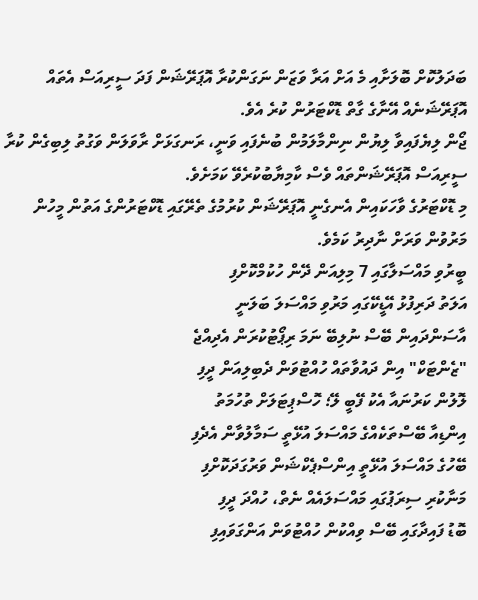ބަދަލުކޮށް ބޮލަށާއި މެ އަށް އަރާ ވަޒަން ނަގަންކުރާ އޮޕަރޭޝަން ފަދަ ސީރިއަސް އެތައް އޮޕަރޭޝަނެއް އޭނާގެ ގާތް ޑޮކްޓަރުން ކުރެ އެވެ.
ޖޯން ލިޔެފައިވާ ލިޔުން ނިންމާލަމުން ބުނެފައި ވަނީ، ރަނގަޅަށް ރާވަލަން ވަގުތު ލިބިގެން ކުރާ ސީރިއަސް އޮޕަރޭޝަންތައް ވެސް ކާމިޔާބުކުރެވޭ ކަމަށެވެ.
މި ޑޮކްޓަރުގެ ވާހަކައިން އެނގެނީ އޮޕަރޭޝަން ކުރުމުގެ ތެރޭގައި ޑޮކްޓަރުންގެ އަތުން މީހުން މަރުވުން ވަރަށް ނާދިރު ކަމެވެ.
ބީރުވި މައްސަލާގައި 7 މިލިއަން ދޭން ހުކުމްކޮށްފި
އަލަތު ދަރިފުޅު އޭޑީކޭގައި މަރުވި މައްސަލަ ބަލަނީ
އާސަންދައިން ބޭސް ނުލިބޭ ނަމަ ރިޕޯޓުކުރަން އެދިއްޖެ
"ޒެންޓަކް" އިން ދައުވާތައް ހުއްޓުވަން ދެބިލިއަން ދީފި
ލޮލުން ކަރުނައާ އެކު ފޭބީ ލޭ؛ ހޮސްޕިޓަލަށް ތުހުމަތު
އިންޑިއާ ބޭސްތަކެއްގެ މައްސަލަ އުޅޭތީ ސަމާލުވާން އެދެފި
ބޭހުގެ މައްސަލަ އުޅޭތީ އިންސްޕެކްޝަން ވަރުގަދަކޮށްފި
މަނާކުރި ސިރަޕުގައި މައްސަލައެއް ނެތް، ހުއްދަ ދީފި
ބޮޑު ފައިދާގައި ބޭސް ވިއްކުން ހުއްޓުވަން އަންގަވައިފި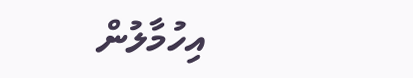އިހުމާލުން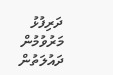ދަރިފުޅު މަރުވުމުން ދައުލަތުން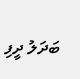ބަދަލު ދީފި